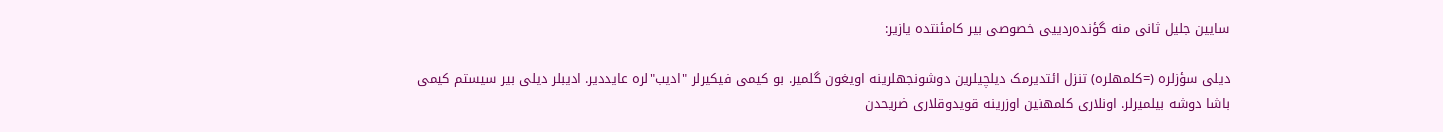سایین جلیل ثانی منه گؤنده‌ردییی خصوصی بیر کامئنتده یازیر:

دیلی سؤزلره (=کلمهلره) تنزل ائتدیرمک دیلچیلرین دوشونجهلرینه اویغون گلمیر. بو کیمی فیکیرلر "ادیب"لره عایددیر. ادیبلر دیلی بیر سیستم کیمی باشا دوشه بیلمیرلر. اونلاری کلمهنین اوزرینه قویدوقلاری ضریحدن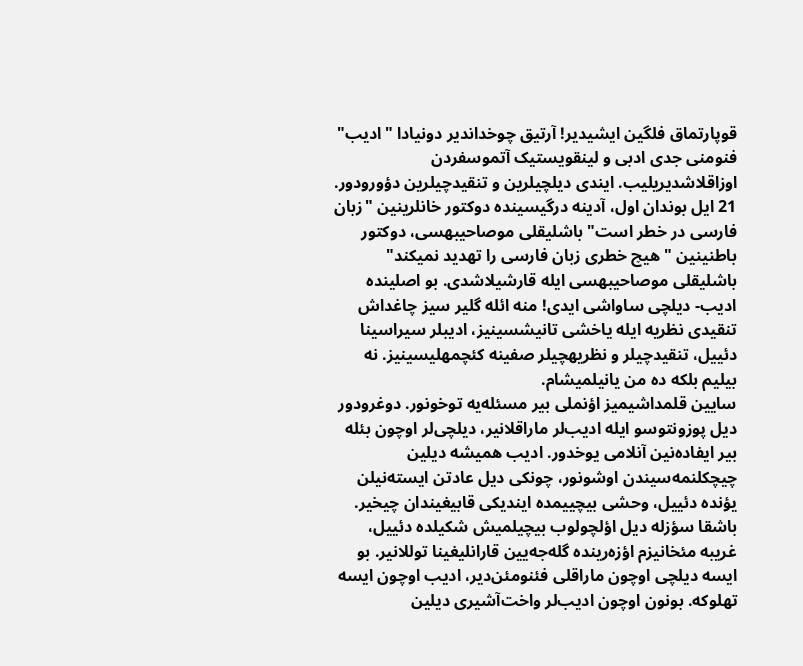قوپارتماق فلگین ایشیدیر! آرتیق چوخداندیر دونیادا "ادیب" فنومنی جدی ادبی و لینقویستیک آتموسفردن اوزاقلاشدیریلیب. ایندی دیلچیلرین و تنقیدچیلرین دؤورودور. 21 ایل بوندان اول، آدینه درگیسینده دوکتور خانلرینین "زبان فارسی در خطر است" باشلیقلی موصاحیبهسی، دوکتور باطنینین "هیچ خطری زبان فارسی را تهدید نمیکند" باشلیقلی موصاحیبهسی ایله قارشیلاشدی. بو اصلینده ادیب- دیلچی ساواشی ایدی! منه ائله گلیر سیز چاغداش تنقیدی نظریه ایله یاخشی تانیشسینیز، ادیبلر سیراسینا دئییل، تنقیدچیلر و نظریهچیلر صفینه کئچمهلیسینیز. نه بیلیم بلکه ده من یانیلمیشام.
سایین قلمداشیمیز اؤنملی بیر مسئله‌یه توخونور. دوغرودور دیل پوزونتوسو ایله ادیب‌لر ماراقلانیر، دیلچی‌لر اوچون بئله بیر ایفاده‌نین آنلامی یوخدور. ادیب همیشه دیلین چیچکلنمه‌سیندن اوشونور، چونکی دیل عادتن ایسته‌نیلن یؤنده دئییل، وحشی بیچییمده ایندیکی قابیغیندان چیخیر.  باشقا سؤزله دیل اؤلچولوب بیچیلمیش شکیلده دئییل، غریبه مئخانیزم اؤزه‌رینده گله‌جه‌یین قارانلیغینا توللانیر. بو ایسه دیلچی اوچون ماراقلی فئنومئن‌دیر، ادیب اوچون ایسه تهلوکه. بونون اوچون ادیب‌لر واخت‌آشیری دیلین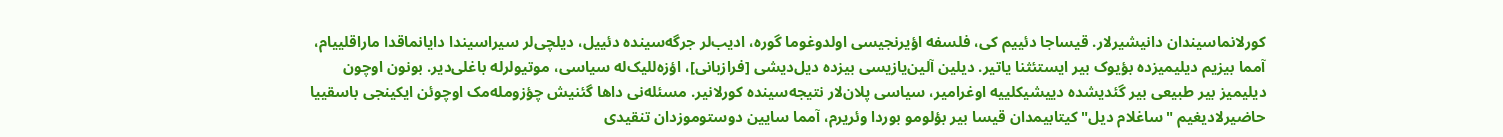کورلانماسیندان دانیشیرلار. قیساجا دئییم کی، فلسفه اؤیرنجیسی اولدوغوما گوره، ادیب‌لر جرگه‌سینده دئییل، دیلچی‌لر سیراسیندا دایانماقدا ماراقلییام، آمما بیزیم دیلیمیزده بؤیوک بیر ایستئثنا یاتیر. دیلین آلین‌یازیسی بیزده دیل‌دیشی [فرازبانی]، اؤزه‌للیک‌له سیاسی، موتیولرله باغلی‌دیر. بونون اوچون دیلیمیز بیر طبیعی بیر گئدیشده دییشیکلییه اوغرامیر، سیاسی پلان‌لار نتیجه‌سینده کورلانیر. مسئله‌نی داها گئنیش چؤزومله‌مک اوچوئن ایکینجی باسقییا حاضیرلادیغیم "ساغلام دیل" کیتابیمدان قیسا بیر بؤلومو بوردا وئریرم، آمما سایین دوستوموزدان تنقیدی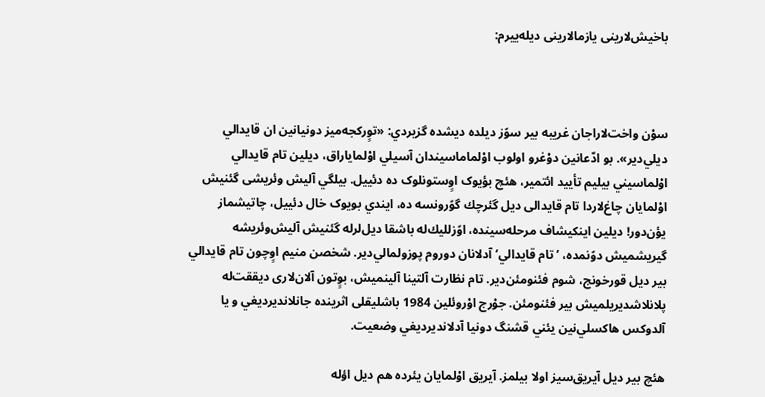باخیش‌لارینی یازمالارینی دیله‌ییرم:



سوْن واخت‌لاراجان غريبه بير سوًز ديلده ديشده گزيردي: «توٍركجه‌ميز دونیانين ان قايدالي ديلي‌دير». بو ادّعانين دوْغرو اولوب اوْلماماسيندان آسيلي اوْلماياراق، ديلين تام قايدالي اوْلماسیني بیلیم تأیید ائتمیر، هئچ بؤیوک اوٍستونلوک ده دئییل. بيلگي آليش وئريشی گئنیش اوْلمايان چاغ‌لاردا تام قایدالی دیل گئرچك گوًرونسه ‌ده، ايندي بویوک خال دئييل، چاتيشماز یؤن‌دور! ديلين اينكيشاف مرحله‌سينده، اوًزلليك‌له باشقا ديل‌لرله گئنيش آليش‌وئريشه گيريشميش دوًنمده، ’تام قايدالي‘ آدلانان دوروم پوزولمالي‌دير. شخصن منيم اوٍچون تام قايدالي بير ديل قورخونج، شوم فئنومئن‌دير. تام نظارت آلتينا آلينميش، بوٍتون آلان‌لاری ديققت‌له پلانلاشديريلميش بير فئنومئن. جوْرج اوْروئلين 1984 باشلیقلی اثرینده جانلانديرديغي و يا آلدوكس هاكسلي‌نين يئني قشنگ دونيا آدلانديرديغي وضعيت.

هئچ بير ديل آیریق‌سيز اولا بيلمز. آیریق اوْلمايان يئرده هم دیل اؤله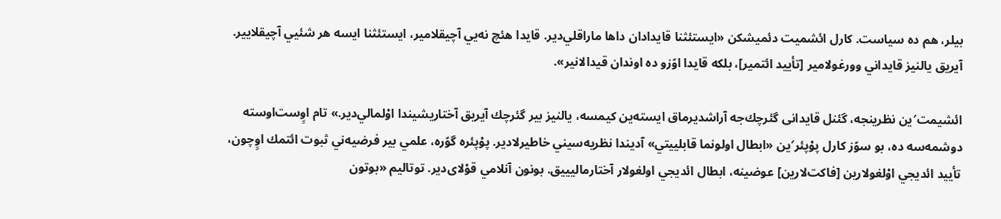بیلر، هم ده سیاست. کارل ائشمیت دئميشكن «ایستئثنا قايدادان داها ماراقلي‌دير. قايدا هئچ نه‌يي آچيقلامير، ایستئثنا ايسه هر شئيي آچيقلايير. آیریق يالنيز قايداني وورغولامير [تأييد ائتمير]، بلكه قايدا اوًزو ده اوندان قيدالانير».

ائشیمت′ين نظرينجه، گئنل قایدانی گئرچك‌جه آراشديرماق ايسته‌ين كيمسه، يالنيز بير گئرچك آیریق آختاريشيندا اوْلمالي‌دير.» تام اوٍست‌اوسته دوشمه‌سه ‌ده، بو سوًز كارل پوْپئر′ين «ابطال اولونما قابلييتي» آديندا نظريه‌سيني خاطيرلادير. پوْپئره گوًره، علمي بير فرضيه‌ني ثبوت ائتمك اوٍچون، تأييد ائديجي اوْلغولارین [فاكت‌لارین] عوضينه، ابطال ائديجي اولغولار آختارماليييق. بونون آنلامي قوْلای‌دير. توتاليم «بوتون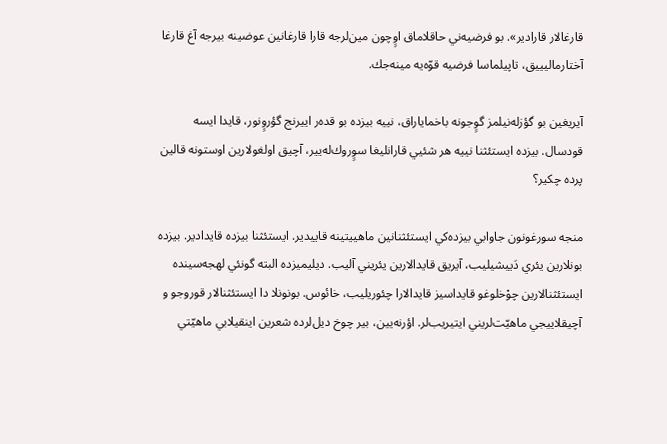قارغالار قارادير». بو فرضيه‌ني حاقلاماق اوٍچون مين‌لرجه قارا قارغانين عوضينه بيرجه آغ قارغا آختارماليييق، تاپيلماسا فرضيه قوّه‌يه مينه‌جك.

آیریغین بو گؤزله‌نیلمز گوٍجونه باخماياراق، نييه بيزده بو قده‌ر ايیرنج گؤروٍنور، قايدا ايسه قودسال. بيزده ایستئثنا نييه هر شئیي قارانليغا سوٍروك‌له‌يير، آچيق اولغولارین اوستونه قالين پرده چكير؟

منجه سورغونون جاوابي بيزده‌كي ایستئثنانين ماهييتينه قاييدير. ایستئثنا بيزده قايدادير. بيزده بونلارين يئري دَييشيليب، آیریق قايدالارين يئريني آليب. ديليميزده البته گونئي لهجه‌سينده ایستئثنالارين چوْخلوغو قايداسيز قايدالارا چئوريليب، خائوس. بونونلا دا ایستئثنالار قوروجو و آچيقلاييجي ماهيّت‌لريني ایتیریب‌لر. اؤرنه‌يين، بير چوخ ديل‌لرده شعرين اينقيلابي ماهيّتي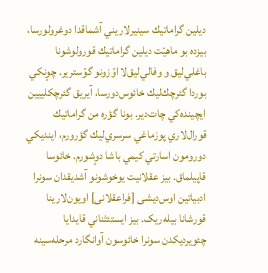ديلين گراماتيك سينيرلاريني آشماقدا دوغرولورسا، بيزده بو ماهيّت ديلين گراماتيك قورولوشونا باغلي‌ليق و وفالي‌ليق‌لا اوًزونو گوًسترير. چوٍنكي بوردا گئرچك‌ليك خائوس‌دورسا، آيریق گئرچكلييين ايچينده‌كي چات‌دير. بونا گؤره من گراماتيك قورال‌لاري پوزماغي سرسري‌ليك گؤرورم، اينديكي دورومون اسارتي كيمي باشا دوٍشورم. خائوسا قاپيلماق. بیز عقلانيت يوخوشونو آشديقدان سونرا ادبیاتین اوس‌دیشی [فراعقلانی] اویون‌لارینا قورشانا بیله‌ریک. بيز ایستئثناني قايدايا چئويرديكدن سونرا خائوسون آوانگارد مرحله‌سينه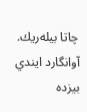چاتا بيله‌ريك. آوانگارد ايندي بيزده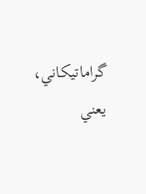گراماتيكاني، يعني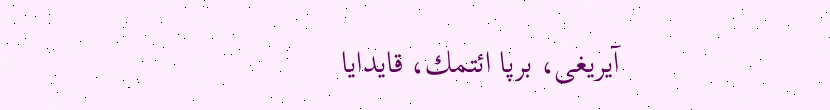آیریغی، برپا ائتمك، قايدايا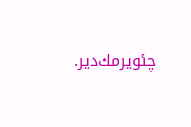چئويرمك‌دير.